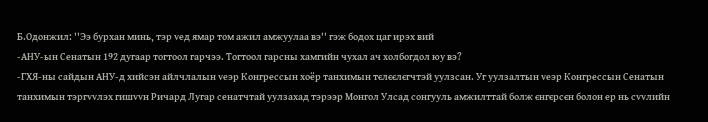Б.Одонжил: ''Ээ бурхан минь, тэр vед ямар том ажил амжуулаа вэ'' гэж бодох цаг ирэх вий
-АНУ-ын Сенатын 192 дугаар тогтоол гарчээ. Тогтоол гарсны хамгийн чухал ач холбогдол юу вэ?
-ГХЯ-ны сайдын АНУ-д хийсэн айлчлалын vеэр Конгрессын хоёр танхимын тєлєєлєгчтэй уулзсан. Уг уулзалтын vеэр Конгрессын Сенатын танхимын тэргvvлэх гишvvн Ричард Лугар сенатчтай уулзахад тэрээр Монгол Улсад сонгууль амжилттай болж єнгєрсєн болон ер нь сvvлийн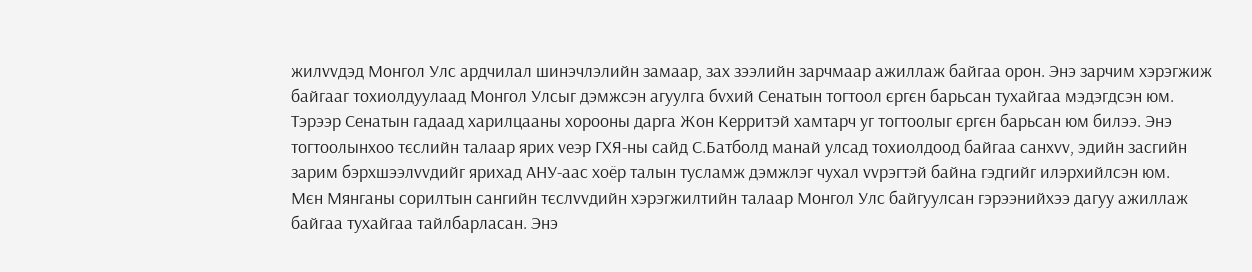жилvvдэд Монгол Улс ардчилал шинэчлэлийн замаар, зах зээлийн зарчмаар ажиллаж байгаа орон. Энэ зарчим хэрэгжиж байгааг тохиолдуулаад Монгол Улсыг дэмжсэн агуулга бvхий Сенатын тогтоол єргєн барьсан тухайгаа мэдэгдсэн юм. Тэрээр Сенатын гадаад харилцааны хорооны дарга Жон Керритэй хамтарч уг тогтоолыг єргєн барьсан юм билээ. Энэ тогтоолынхоо тєслийн талаар ярих vеэр ГХЯ-ны сайд С.Батболд манай улсад тохиолдоод байгаа санхvv, эдийн засгийн зарим бэрхшээлvvдийг ярихад АНУ-аас хоёр талын тусламж дэмжлэг чухал vvрэгтэй байна гэдгийг илэрхийлсэн юм.
Мєн Мянганы сорилтын сангийн тєслvvдийн хэрэгжилтийн талаар Монгол Улс байгуулсан гэрээнийхээ дагуу ажиллаж байгаа тухайгаа тайлбарласан. Энэ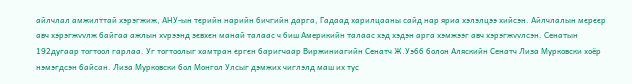айлчлал амжилттай хэрэгжиж, АНУ-ын тєрийн нарийн бичгийн дарга, Гадаад харилцааны сайд нар яриа хэлэлцээ хийсэн. Айлчлалын мєрєєр авч хэрэгжvvлж байгаа ажлын хvрээнд зєвхєн манай талаас ч биш Америкийн талаас хэд хэдэн арга хэмжээг авч хэрэгжvvлсэн. Сенатын 192дугаар тогтоол гарлаа. Уг тогтоолыг хамтран єргєн баригчаар Виржиниагийн Сенатч Ж.Уэбб болон Аляскийн Сенатч Лиза Мурковски хоёр нэмэгдсэн байсан. Лиза Мурковски бол Монгол Улсыг дэмжих чиглэлд маш их тус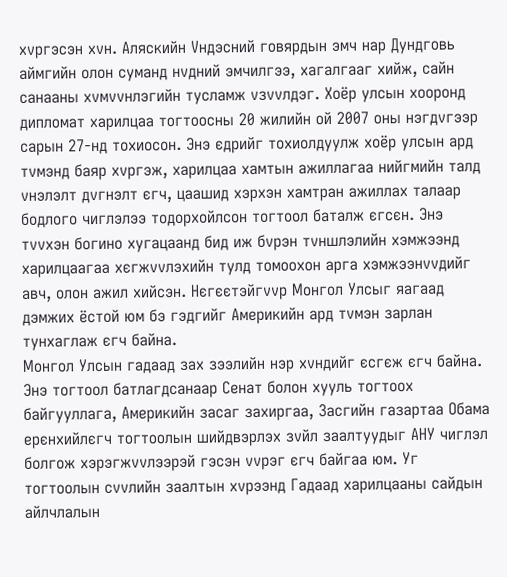хvргэсэн хvн. Аляскийн Vндэсний говярдын эмч нар Дундговь аймгийн олон суманд нvдний эмчилгээ, хагалгааг хийж, сайн санааны хvмvvнлэгийн тусламж vзvvлдэг. Хоёр улсын хооронд дипломат харилцаа тогтоосны 20 жилийн ой 2007 оны нэгдvгээр сарын 27-нд тохиосон. Энэ єдрийг тохиолдуулж хоёр улсын ард тvмэнд баяр хvргэж, харилцаа хамтын ажиллагаа нийгмийн талд vнэлэлт дvгнэлт єгч, цаашид хэрхэн хамтран ажиллах талаар бодлого чиглэлээ тодорхойлсон тогтоол баталж єгсєн. Энэ тvvхэн богино хугацаанд бид иж бvрэн тvншлэлийн хэмжээнд харилцаагаа хєгжvvлэхийн тулд томоохон арга хэмжээнvvдийг авч, олон ажил хийсэн. Нєгєєтэйгvvр Монгол Улсыг яагаад дэмжих ёстой юм бэ гэдгийг Америкийн ард тvмэн зарлан тунхаглаж єгч байна.
Монгол Улсын гадаад зах зээлийн нэр хvндийг єсгєж єгч байна. Энэ тогтоол батлагдсанаар Сенат болон хууль тогтоох байгууллага, Америкийн засаг захиргаа, Засгийн газартаа Обама ерєнхийлєгч тогтоолын шийдвэрлэх зvйл заалтуудыг АНУ чиглэл болгож хэрэгжvvлээрэй гэсэн vvрэг єгч байгаа юм. Уг тогтоолын сvvлийн заалтын хvрээнд Гадаад харилцааны сайдын айлчлалын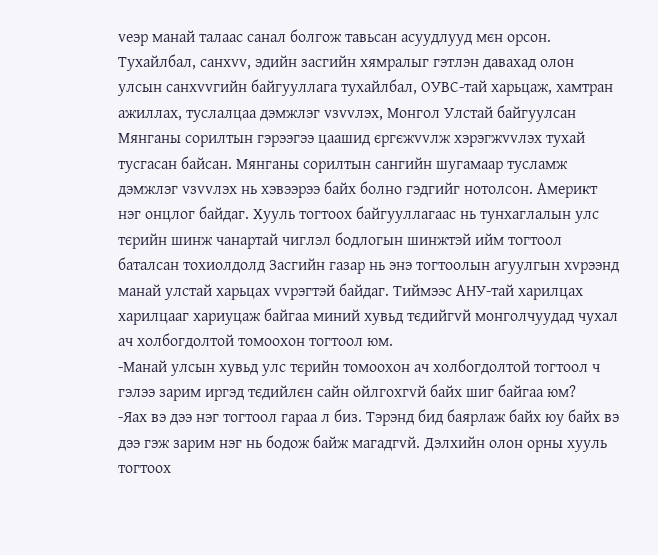vеэр манай талаас санал болгож тавьсан асуудлууд мєн орсон. Тухайлбал, санхvv, эдийн засгийн хямралыг гэтлэн давахад олон улсын санхvvгийн байгууллага тухайлбал, ОУВС-тай харьцаж, хамтран ажиллах, туслалцаа дэмжлэг vзvvлэх, Монгол Улстай байгуулсан Мянганы сорилтын гэрээгээ цаашид єргєжvvлж хэрэгжvvлэх тухай тусгасан байсан. Мянганы сорилтын сангийн шугамаар тусламж дэмжлэг vзvvлэх нь хэвээрээ байх болно гэдгийг нотолсон. Америкт нэг онцлог байдаг. Хууль тогтоох байгууллагаас нь тунхаглалын улс тєрийн шинж чанартай чиглэл бодлогын шинжтэй ийм тогтоол баталсан тохиолдолд Засгийн газар нь энэ тогтоолын агуулгын хvрээнд манай улстай харьцах vvрэгтэй байдаг. Тиймээс АНУ-тай харилцах харилцааг хариуцаж байгаа миний хувьд тєдийгvй монголчуудад чухал ач холбогдолтой томоохон тогтоол юм.
-Манай улсын хувьд улс тєрийн томоохон ач холбогдолтой тогтоол ч гэлээ зарим иргэд тєдийлєн сайн ойлгохгvй байх шиг байгаа юм?
-Яах вэ дээ нэг тогтоол гараа л биз. Тэрэнд бид баярлаж байх юу байх вэ дээ гэж зарим нэг нь бодож байж магадгvй. Дэлхийн олон орны хууль тогтоох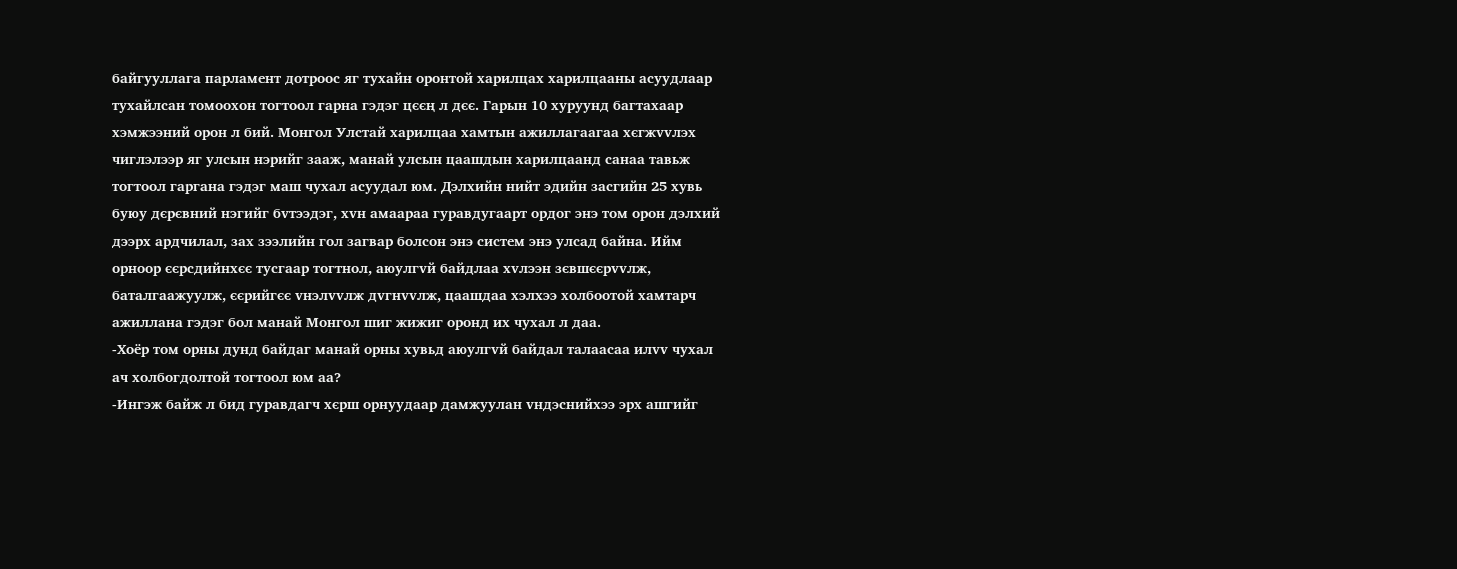байгууллага парламент дотроос яг тухайн оронтой харилцах харилцааны асуудлаар тухайлсан томоохон тогтоол гарна гэдэг цєєң л дєє. Гарын 10 хуруунд багтахаар хэмжээний орон л бий. Монгол Улстай харилцаа хамтын ажиллагаагаа хєгжvvлэх чиглэлээр яг улсын нэрийг зааж, манай улсын цаашдын харилцаанд санаа тавьж тогтоол гаргана гэдэг маш чухал асуудал юм. Дэлхийн нийт эдийн засгийн 25 хувь буюу дєрєвний нэгийг бvтээдэг, хvн амаараа гуравдугаарт ордог энэ том орон дэлхий дээрх ардчилал, зах зээлийн гол загвар болсон энэ систем энэ улсад байна. Ийм орноор єєрсдийнхєє тусгаар тогтнол, аюулгvй байдлаа хvлээн зєвшєєрvvлж, баталгаажуулж, єєрийгєє vнэлvvлж дvгнvvлж, цаашдаа хэлхээ холбоотой хамтарч ажиллана гэдэг бол манай Монгол шиг жижиг оронд их чухал л даа.
-Хоёр том орны дунд байдаг манай орны хувьд аюулгvй байдал талаасаа илvv чухал ач холбогдолтой тогтоол юм аа?
-Ингэж байж л бид гуравдагч хєрш орнуудаар дамжуулан vндэснийхээ эрх ашгийг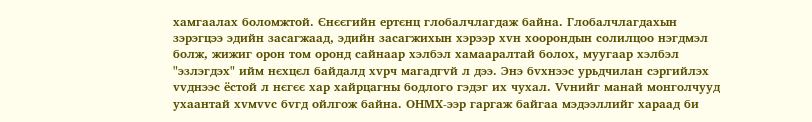хамгаалах боломжтой. Єнєєгийн ертєнц глобалчлагдаж байна. Глобалчлагдахын зэрэгцээ эдийн засагжаад, эдийн засагжихын хэрээр хvн хоорондын солилцоо нэгдмэл болж, жижиг орон том оронд сайнаар хэлбэл хамааралтай болох, муугаар хэлбэл "эзлэгдэх" ийм нєхцєл байдалд хvрч магадгvй л дээ. Энэ бvхнээс урьдчилан сэргийлэх vvднээс ёстой л нєгєє хар хайрцагны бодлого гэдэг их чухал. Vvнийг манай монголчууд ухаантай хvмvvс бvгд ойлгож байна. ОНМХ-ээр гаргаж байгаа мэдээллийг хараад би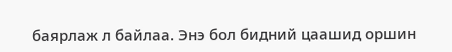баярлаж л байлаа. Энэ бол бидний цаашид оршин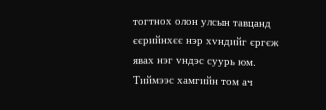тогтнох олон улсын тавцанд єєрийнхєє нэр хvндийг єргєж явах нэг vндэс суурь юм. Тиймээс хамгийн том ач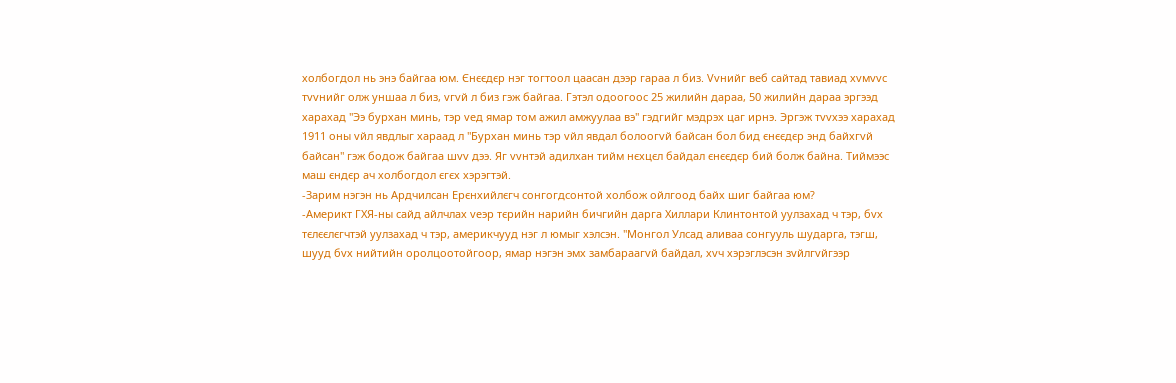холбогдол нь энэ байгаа юм. Єнєєдєр нэг тогтоол цаасан дээр гараа л биз. Vvнийг веб сайтад тавиад хvмvvс тvvнийг олж уншаа л биз, vгvй л биз гэж байгаа. Гэтэл одоогоос 25 жилийн дараа, 50 жилийн дараа эргээд харахад "Ээ бурхан минь, тэр vед ямар том ажил амжуулаа вэ" гэдгийг мэдрэх цаг ирнэ. Эргэж тvvхээ харахад 1911 оны vйл явдлыг хараад л "Бурхан минь тэр vйл явдал болоогvй байсан бол бид єнєєдєр энд байхгvй байсан" гэж бодож байгаа шvv дээ. Яг vvнтэй адилхан тийм нєхцєл байдал єнєєдєр бий болж байна. Тиймээс маш єндєр ач холбогдол єгєх хэрэгтэй.
-Зарим нэгэн нь Ардчилсан Ерєнхийлєгч сонгогдсонтой холбож ойлгоод байх шиг байгаа юм?
-Америкт ГХЯ-ны сайд айлчлах vеэр тєрийн нарийн бичгийн дарга Хиллари Клинтонтой уулзахад ч тэр, бvх тєлєєлєгчтэй уулзахад ч тэр, америкчууд нэг л юмыг хэлсэн. "Монгол Улсад аливаа сонгууль шударга, тэгш, шууд бvх нийтийн оролцоотойгоор, ямар нэгэн эмх замбараагvй байдал, хvч хэрэглэсэн зvйлгvйгээр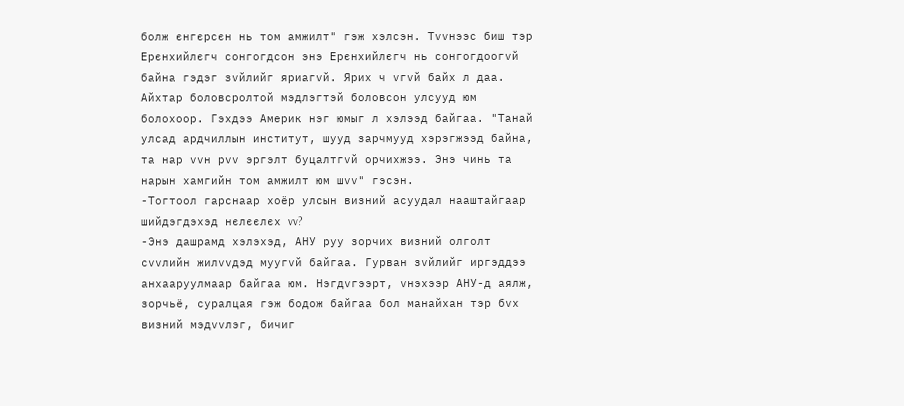болж єнгєрсєн нь том амжилт" гэж хэлсэн. Тvvнээс биш тэр Ерєнхийлєгч сонгогдсон энэ Ерєнхийлєгч нь сонгогдоогvй байна гэдэг зvйлийг яриагvй. Ярих ч vгvй байх л даа. Айхтар боловсролтой мэдлэгтэй боловсон улсууд юм болохоор. Гэхдээ Америк нэг юмыг л хэлээд байгаа. "Танай улсад ардчиллын институт, шууд зарчмууд хэрэгжээд байна, та нар vvн рvv эргэлт буцалтгvй орчихжээ. Энэ чинь та нарын хамгийн том амжилт юм шvv" гэсэн.
-Тогтоол гарснаар хоёр улсын визний асуудал нааштайгаар шийдэгдэхэд нєлєєлєх vv?
-Энэ дашрамд хэлэхэд, АНУ руу зорчих визний олголт сvvлийн жилvvдэд муугvй байгаа. Гурван зvйлийг иргэддээ анхааруулмаар байгаа юм. Нэгдvгээрт, vнэхээр АНУ-д аялж, зорчьё, суралцая гэж бодож байгаа бол манайхан тэр бvх визний мэдvvлэг, бичиг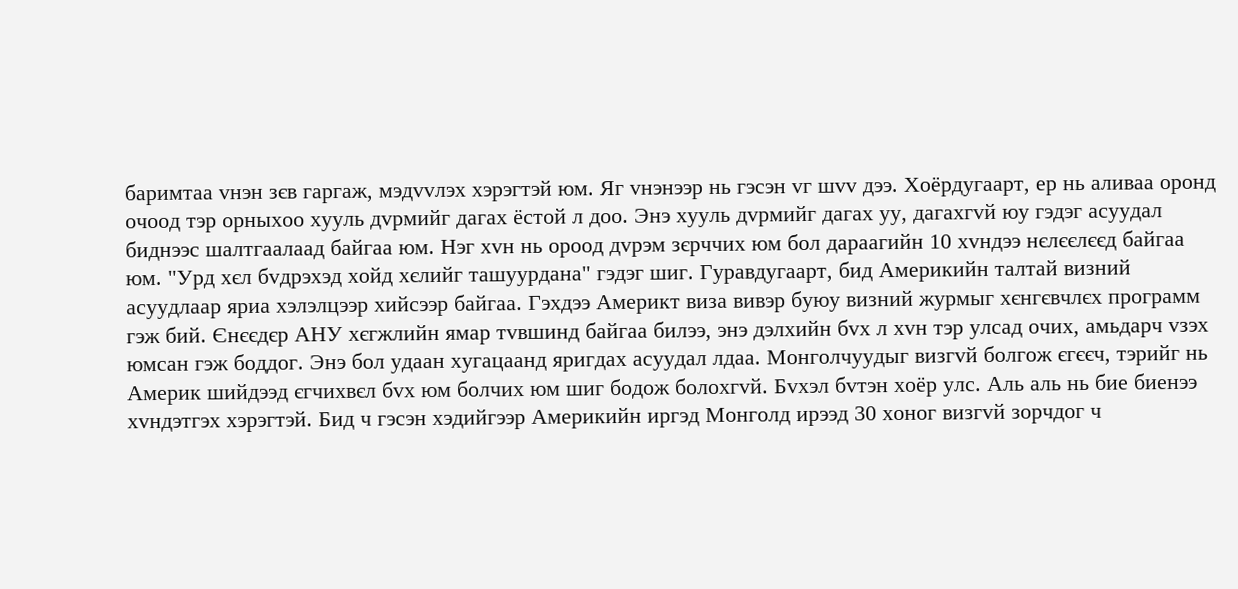баримтаа vнэн зєв гаргаж, мэдvvлэх хэрэгтэй юм. Яг vнэнээр нь гэсэн vг шvv дээ. Хоёрдугаарт, ер нь аливаа оронд очоод тэр орныхоо хууль дvрмийг дагах ёстой л доо. Энэ хууль дvрмийг дагах уу, дагахгvй юу гэдэг асуудал биднээс шалтгаалаад байгаа юм. Нэг хvн нь ороод дvрэм зєрччих юм бол дараагийн 10 хvндээ нєлєєлєєд байгаа юм. "Урд хєл бvдрэхэд хойд хєлийг ташуурдана" гэдэг шиг. Гуравдугаарт, бид Америкийн талтай визний асуудлаар яриа хэлэлцээр хийсээр байгаа. Гэхдээ Америкт виза вивэр буюу визний журмыг хєнгєвчлєх программ гэж бий. Єнєєдєр АНУ хєгжлийн ямар тvвшинд байгаа билээ, энэ дэлхийн бvх л хvн тэр улсад очих, амьдарч vзэх юмсан гэж боддог. Энэ бол удаан хугацаанд яригдах асуудал лдаа. Монголчуудыг визгvй болгож єгєєч, тэрийг нь Америк шийдээд єгчихвєл бvх юм болчих юм шиг бодож болохгvй. Бvхэл бvтэн хоёр улс. Аль аль нь бие биенээ хvндэтгэх хэрэгтэй. Бид ч гэсэн хэдийгээр Америкийн иргэд Монголд ирээд 30 хоног визгvй зорчдог ч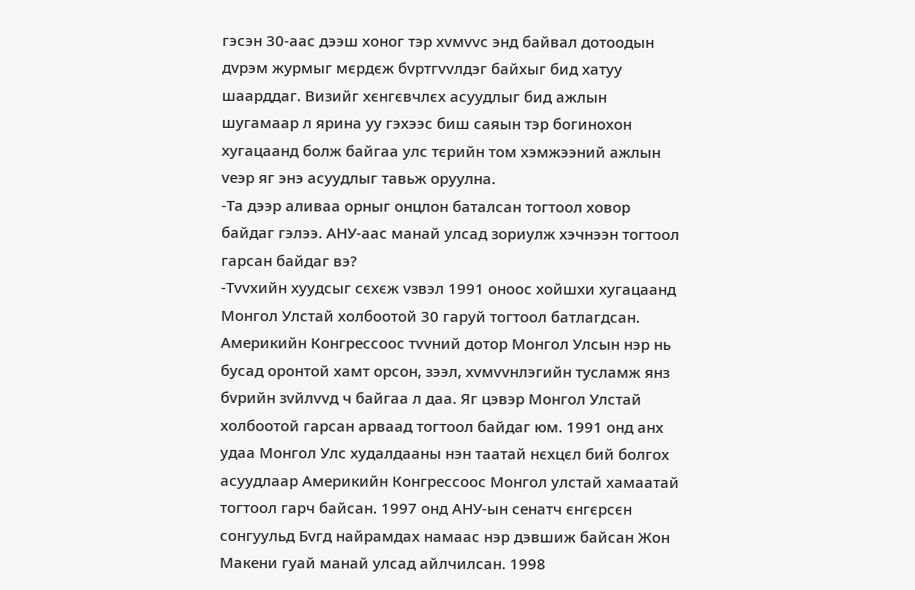гэсэн 30-аас дээш хоног тэр хvмvvс энд байвал дотоодын дvрэм журмыг мєрдєж бvртгvvлдэг байхыг бид хатуу шаарддаг. Визийг хєнгєвчлєх асуудлыг бид ажлын шугамаар л ярина уу гэхээс биш саяын тэр богинохон хугацаанд болж байгаа улс тєрийн том хэмжээний ажлын vеэр яг энэ асуудлыг тавьж оруулна.
-Та дээр аливаа орныг онцлон баталсан тогтоол ховор байдаг гэлээ. АНУ-аас манай улсад зориулж хэчнээн тогтоол гарсан байдаг вэ?
-Тvvхийн хуудсыг сєхєж vзвэл 1991 оноос хойшхи хугацаанд Монгол Улстай холбоотой 30 гаруй тогтоол батлагдсан. Америкийн Конгрессоос тvvний дотор Монгол Улсын нэр нь бусад оронтой хамт орсон, зээл, хvмvvнлэгийн тусламж янз бvрийн зvйлvvд ч байгаа л даа. Яг цэвэр Монгол Улстай холбоотой гарсан арваад тогтоол байдаг юм. 1991 онд анх удаа Монгол Улс худалдааны нэн таатай нєхцєл бий болгох асуудлаар Америкийн Конгрессоос Монгол улстай хамаатай тогтоол гарч байсан. 1997 онд АНУ-ын сенатч єнгєрсєн сонгуульд Бvгд найрамдах намаас нэр дэвшиж байсан Жон Макени гуай манай улсад айлчилсан. 1998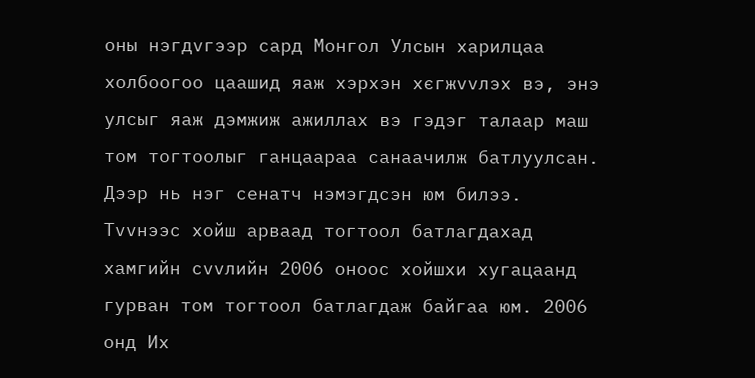оны нэгдvгээр сард Монгол Улсын харилцаа холбоогоо цаашид яаж хэрхэн хєгжvvлэх вэ, энэ улсыг яаж дэмжиж ажиллах вэ гэдэг талаар маш том тогтоолыг ганцаараа санаачилж батлуулсан. Дээр нь нэг сенатч нэмэгдсэн юм билээ. Тvvнээс хойш арваад тогтоол батлагдахад хамгийн сvvлийн 2006 оноос хойшхи хугацаанд гурван том тогтоол батлагдаж байгаа юм. 2006 онд Их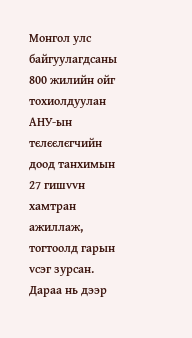Монгол улс байгуулагдсаны 800 жилийн ойг тохиолдуулан АНУ-ын тєлєєлєгчийн доод танхимын 27 гишvvн хамтран ажиллаж, тогтоолд гарын vсэг зурсан. Дараа нь дээр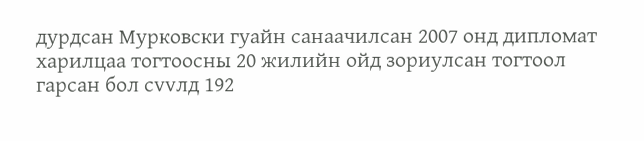дурдсан Мурковски гуайн санаачилсан 2007 онд дипломат харилцаа тогтоосны 20 жилийн ойд зориулсан тогтоол гарсан бол сvvлд 192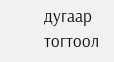дугаар тогтоол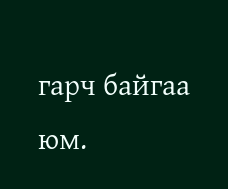гарч байгаа юм.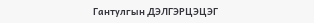Гантулгын ДЭЛГЭРЦЭЦЭГ